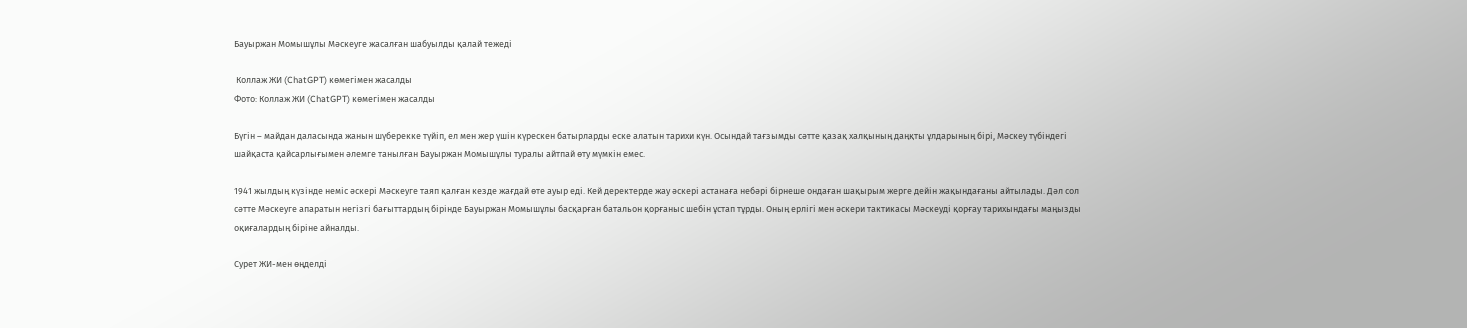Бауыржан Момышұлы Мәскеуге жасалған шабуылды қалай тежеді

 Коллаж ЖИ (ChatGPT) көмегімен жасалды
Фото: Коллаж ЖИ (ChatGPT) көмегімен жасалды

Бүгін – майдан даласында жанын шүберекке түйіп, ел мен жер үшін күрескен батырларды еске алатын тарихи күн. Осындай тағзымды сәтте қазақ халқының даңқты ұлдарының бірі, Мәскеу түбіндегі шайқаста қайсарлығымен әлемге танылған Бауыржан Момышұлы туралы айтпай өту мүмкін емес.

1941 жылдың күзінде неміс әскері Мәскеуге таяп қалған кезде жағдай өте ауыр еді. Кей деректерде жау әскері астанаға небәрі бірнеше ондаған шақырым жерге дейін жақындағаны айтылады. Дәл сол сәтте Мәскеуге апаратын негізгі бағыттардың бірінде Бауыржан Момышұлы басқарған батальон қорғаныс шебін ұстап тұрды. Оның ерлігі мен әскери тактикасы Мәскеуді қорғау тарихындағы маңызды оқиғалардың біріне айналды.

Сурет ЖИ-мен өңделді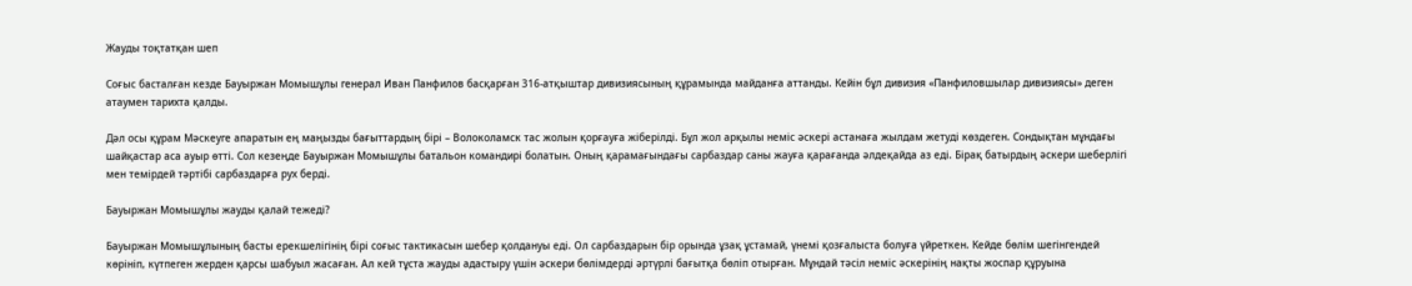Жауды тоқтатқан шеп

Соғыс басталған кезде Бауыржан Момышұлы генерал Иван Панфилов басқарған 316-атқыштар дивизиясының құрамында майданға аттанды. Кейін бұл дивизия «Панфиловшылар дивизиясы» деген атаумен тарихта қалды.

Дәл осы құрам Мәскеуге апаратын ең маңызды бағыттардың бірі – Волоколамск тас жолын қорғауға жіберілді. Бұл жол арқылы неміс әскері астанаға жылдам жетуді көздеген. Сондықтан мұндағы шайқастар аса ауыр өтті. Сол кезеңде Бауыржан Момышұлы батальон командирі болатын. Оның қарамағындағы сарбаздар саны жауға қарағанда әлдеқайда аз еді. Бірақ батырдың әскери шеберлігі мен темірдей тәртібі сарбаздарға рух берді.

Бауыржан Момышұлы жауды қалай тежеді?

Бауыржан Момышұлының басты ерекшелігінің бірі соғыс тактикасын шебер қолдануы еді. Ол сарбаздарын бір орында ұзақ ұстамай, үнемі қозғалыста болуға үйреткен. Кейде бөлім шегінгендей көрініп, күтпеген жерден қарсы шабуыл жасаған. Ал кей тұста жауды адастыру үшін әскери бөлімдерді әртүрлі бағытқа бөліп отырған. Мұндай тәсіл неміс әскерінің нақты жоспар құруына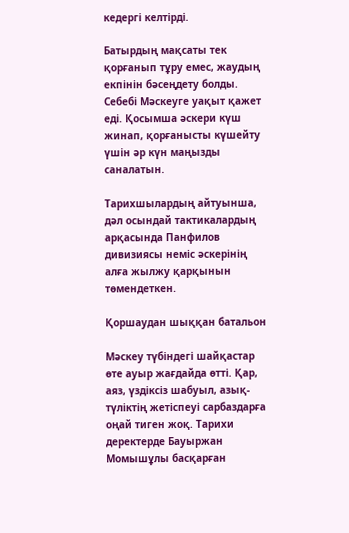кедергі келтірді.

Батырдың мақсаты тек қорғанып тұру емес, жаудың екпінін бәсеңдету болды. Себебі Мәскеуге уақыт қажет еді. Қосымша әскери күш жинап, қорғанысты күшейту үшін әр күн маңызды саналатын.

Тарихшылардың айтуынша, дәл осындай тактикалардың арқасында Панфилов дивизиясы неміс әскерінің алға жылжу қарқынын төмендеткен.

Қоршаудан шыққан батальон

Мәскеу түбіндегі шайқастар өте ауыр жағдайда өтті. Қар, аяз, үздіксіз шабуыл, азық-түліктің жетіспеуі сарбаздарға оңай тиген жоқ. Тарихи деректерде Бауыржан Момышұлы басқарған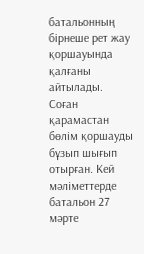батальонның бірнеше рет жау қоршауында қалғаны айтылады. Соған қарамастан бөлім қоршауды бұзып шығып отырған. Кей мәліметтерде батальон 27 мәрте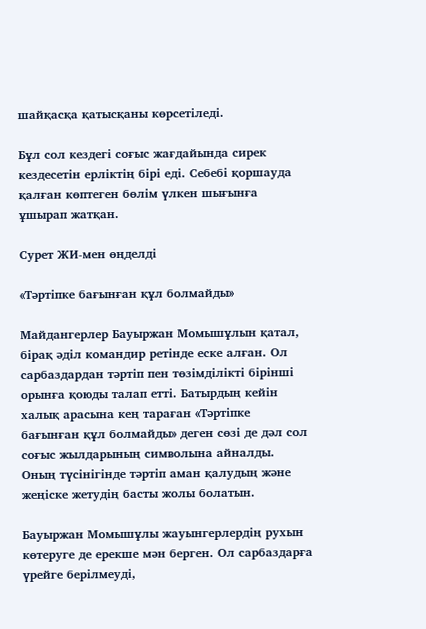шайқасқа қатысқаны көрсетіледі.

Бұл сол кездегі соғыс жағдайында сирек кездесетін ерліктің бірі еді. Себебі қоршауда қалған көптеген бөлім үлкен шығынға ұшырап жатқан.

Сурет ЖИ-мен өңделді

«Тәртіпке бағынған құл болмайды»

Майдангерлер Бауыржан Момышұлын қатал, бірақ әділ командир ретінде еске алған. Ол сарбаздардан тәртіп пен төзімділікті бірінші орынға қоюды талап етті. Батырдың кейін халық арасына кең тараған «Тәртіпке бағынған құл болмайды» деген сөзі де дәл сол соғыс жылдарының символына айналды. Оның түсінігінде тәртіп аман қалудың және жеңіске жетудің басты жолы болатын.

Бауыржан Момышұлы жауынгерлердің рухын көтеруге де ерекше мән берген. Ол сарбаздарға үрейге берілмеуді,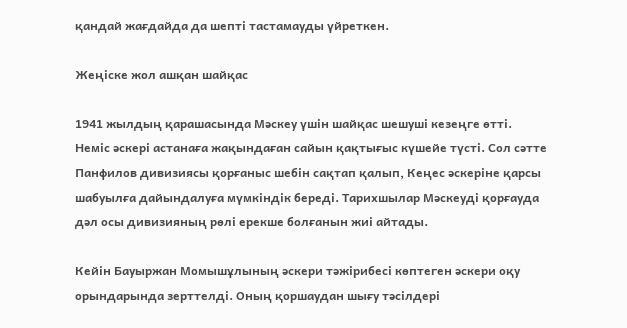қандай жағдайда да шепті тастамауды үйреткен.

Жеңіске жол ашқан шайқас

1941 жылдың қарашасында Мәскеу үшін шайқас шешуші кезеңге өтті. Неміс әскері астанаға жақындаған сайын қақтығыс күшейе түсті. Сол сәтте Панфилов дивизиясы қорғаныс шебін сақтап қалып, Кеңес әскеріне қарсы шабуылға дайындалуға мүмкіндік береді. Тарихшылар Мәскеуді қорғауда дәл осы дивизияның рөлі ерекше болғанын жиі айтады.

Кейін Бауыржан Момышұлының әскери тәжірибесі көптеген әскери оқу орындарында зерттелді. Оның қоршаудан шығу тәсілдері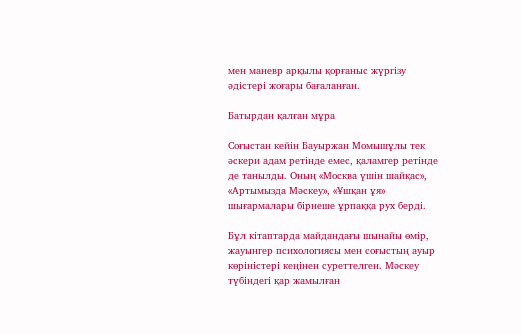мен маневр арқылы қорғаныс жүргізу әдістері жоғары бағаланған.

Батырдан қалған мұра

Соғыстан кейін Бауыржан Момышұлы тек әскери адам ретінде емес, қаламгер ретінде де танылды. Оның «Москва үшін шайқас», «Артымызда Мәскеу», «Ұшқан ұя» шығармалары бірнеше ұрпаққа рух берді.

Бұл кітаптарда майдандағы шынайы өмір, жауынгер психологиясы мен соғыстың ауыр көріністері кеңінен суреттелген. Мәскеу түбіндегі қар жамылған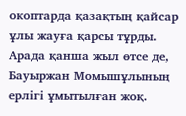окоптарда қазақтың қайсар ұлы жауға қарсы тұрды. Арада қанша жыл өтсе де, Бауыржан Момышұлының ерлігі ұмытылған жоқ.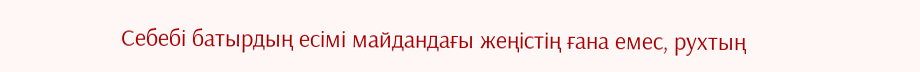Себебі батырдың есімі майдандағы жеңістің ғана емес, рухтың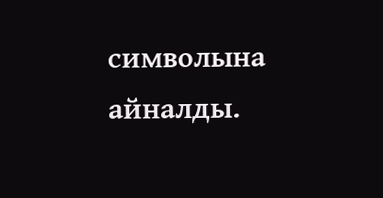символына айналды.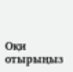Оқи отырыңыз